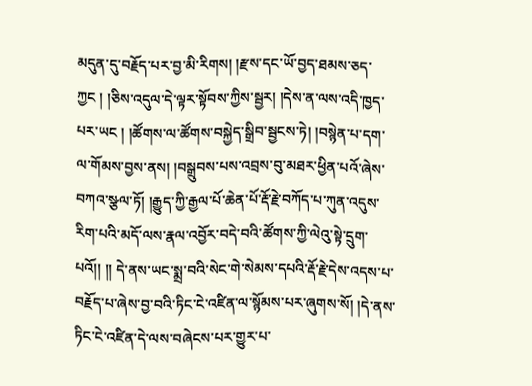མདུན་དུ་བརྗོད་པར་བྱ་མི་རིགས། །རྫས་དང་ཡོ་བྱད་ཐམས་ཅད་ཀྱང ། །ཅིས་འདུལ་དེ་ལྟར་སྟོབས་ཀྱིས་སྦྱར། །དེས་ན་ལས་འདི་ཁྱད་པར་ཡང ། །ཚོགས་ལ་ཚོགས་བསྐྱེད་སྒྲིབ་སྦྱངས་ཏེ། །བསྙེན་པ་དག་ལ་གོམས་བྱས་ནས། །བསྒྲུབས་པས་འབྲས་བུ་མཐར་ཕྱིན་པའོ་ཞེས་བཀའ་སྩལ་ཏོ། །རྒྱུད་ཀྱི་རྒྱལ་པོ་ཆེན་པོ་རྡོ་རྗེ་བཀོད་པ་ཀུན་འདུས་རིག་པའི་མདོ་ལས་རྣལ་འབྱོར་བདེ་བའི་ཚོགས་ཀྱི་ལེའུ་སྟེ་དྲུག་པའོ།། །། དེ་ནས་ཡང་སྨྲ་བའི་སེང་གེ་སེམས་དཔའི་རྡོ་རྗེ་དེས་འདས་པ་བརྗོད་པ་ཞེས་བྱ་བའི་ཏིང་ངེ་འཛིན་ལ་སྙོམས་པར་ཞུགས་སོ། །དེ་ནས་ཏིང་ངེ་འཛིན་དེ་ལས་བཞེངས་པར་གྱུར་པ་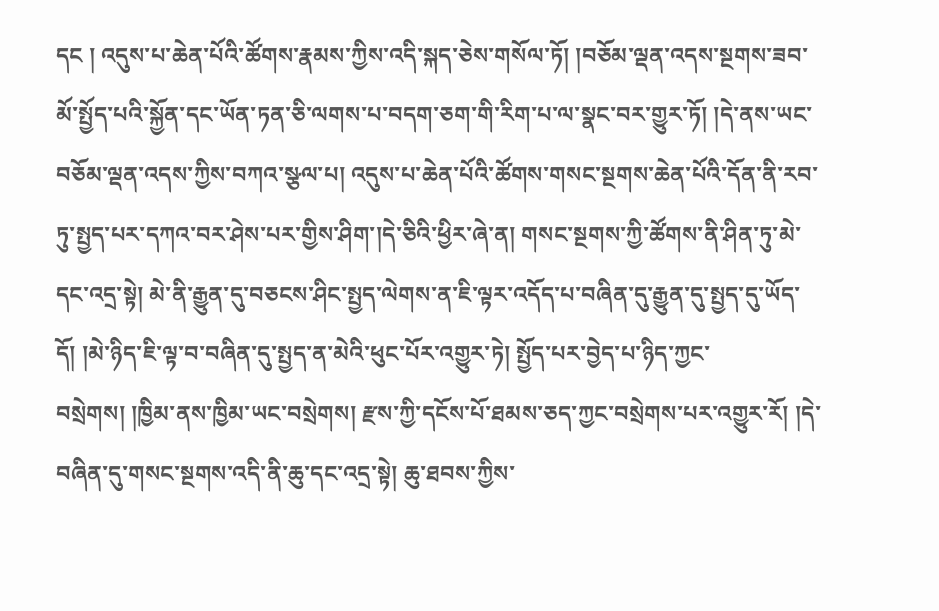དང ། འདུས་པ་ཆེན་པོའི་ཚོགས་རྣམས་ཀྱིས་འདི་སྐད་ཅེས་གསོལ་ཏོ། །བཅོམ་ལྡན་འདས་སྔགས་ཟབ་མོ་སྤྱོད་པའི་སྐྱོན་དང་ཡོན་ཏན་ཅི་ལགས་པ་བདག་ཅག་གི་རིག་པ་ལ་སྣང་བར་གྱུར་ཏོ། །དེ་ནས་ཡང་བཅོམ་ལྡན་འདས་ཀྱིས་བཀའ་སྩལ་པ། འདུས་པ་ཆེན་པོའི་ཚོགས་གསང་སྔགས་ཆེན་པོའི་དོན་ནི་རབ་ཏུ་སྤྱད་པར་དཀའ་བར་ཤེས་པར་གྱིས་ཤིག་།དེ་ཅིའི་ཕྱིར་ཞེ་ན། གསང་སྔགས་ཀྱི་ཚོགས་ནི་ཤིན་ཏུ་མེ་དང་འདྲ་སྟེ། མེ་ནི་རྒྱུན་དུ་བཅངས་ཤིང་སྤྱད་ལེགས་ན་ཇི་ལྟར་འདོད་པ་བཞིན་དུ་རྒྱུན་དུ་སྤྱད་དུ་ཡོད་དོ། །མེ་ཉིད་ཇི་ལྟ་བ་བཞིན་དུ་སྤྱད་ན་མེའི་ཕུང་པོར་འགྱུར་ཏེ། སྤྱོད་པར་བྱེད་པ་ཉིད་ཀྱང་བསྲེགས། །ཁྱིམ་ནས་ཁྱིམ་ཡང་བསྲེགས། རྫས་ཀྱི་དངོས་པོ་ཐམས་ཅད་ཀྱང་བསྲེགས་པར་འགྱུར་རོ། །དེ་བཞིན་དུ་གསང་སྔགས་འདི་ནི་ཆུ་དང་འདྲ་སྟེ། ཆུ་ཐབས་ཀྱིས་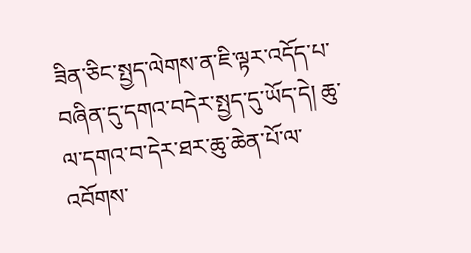ཟིན་ཅིང་སྤྱད་ལེགས་ན་ཇི་ལྟར་འདོད་པ་བཞིན་དུ་དགའ་བདེར་སྤྱད་དུ་ཡོད་དེ། ཆུ་ལ་དགའ་བ་དེར་ཐར་ཆུ་ཆེན་པོ་ལ་འབོགས་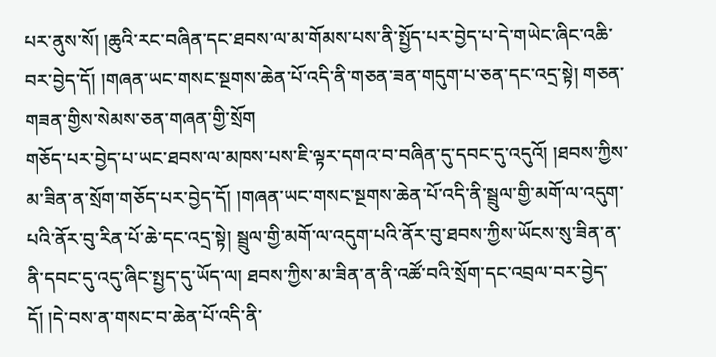པར་ནུས་སོ། །ཆུའི་རང་བཞིན་དང་ཐབས་ལ་མ་གོམས་པས་ནི་སྤྱོད་པར་བྱེད་པ་དེ་གཡེང་ཞིང་འཆི་བར་བྱེད་དོ། །གཞན་ཡང་གསང་སྔགས་ཆེན་པོ་འདི་ནི་གཅན་ཟན་གདུག་པ་ཅན་དང་འདྲ་སྟེ། གཅན་གཟན་གྱིས་སེམས་ཅན་གཞན་གྱི་སྲོག
གཅོད་པར་བྱེད་པ་ཡང་ཐབས་ལ་མཁས་པས་ཇི་ལྟར་དགའ་བ་བཞིན་དུ་དབང་དུ་འདུའོ། །ཐབས་ཀྱིས་མ་ཟིན་ན་སྲོག་གཅོད་པར་བྱེད་དོ། །གཞན་ཡང་གསང་སྔགས་ཆེན་པོ་འདི་ནི་སྦྲུལ་གྱི་མགོ་ལ་འདུག་པའི་ནོར་བུ་རིན་པོ་ཆེ་དང་འདྲ་སྟེ། སྦྲུལ་གྱི་མགོ་ལ་འདུག་པའི་ནོར་བུ་ཐབས་ཀྱིས་ཡོངས་སུ་ཟིན་ན་ནི་དབང་དུ་འདུ་ཞིང་སྤྱད་དུ་ཡོད་ལ། ཐབས་ཀྱིས་མ་ཟིན་ན་ནི་འཚོ་བའི་སྲོག་དང་འབྲལ་བར་བྱེད་དོ། །དེ་བས་ན་གསང་བ་ཆེན་པོ་འདི་ནི་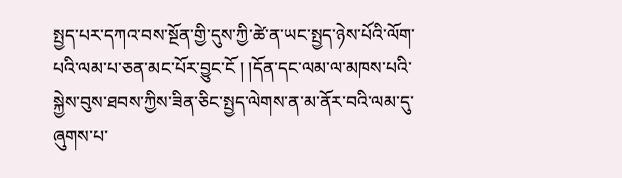སྤྱད་པར་དཀའ་བས་སྔོན་གྱི་དུས་ཀྱི་ཚེ་ན་ཡང་སྤྱད་ཉེས་པོའི་ལོག་པའི་ལམ་པ་ཅན་མང་པོར་བྱུང་ངོ ། །དོན་དང་ལམ་ལ་མཁས་པའི་སྐྱེས་བུས་ཐབས་ཀྱིས་ཟིན་ཅིང་སྤྱད་ལེགས་ན་མ་ནོར་བའི་ལམ་དུ་ཞུགས་པ་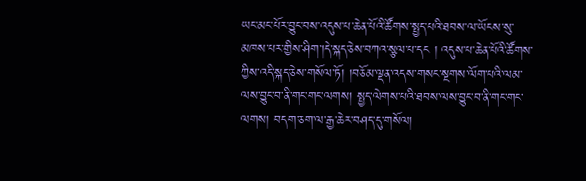ཡང་མང་པོར་བྱུང་བས་འདུས་པ་ཆེན་པོའི་ཚོགས་སྤྱད་པའི་ཐབས་ལ་ཡོངས་སུ་མཁས་པར་གྱིས་ཤིག་།དེ་སྐད་ཅེས་བཀའ་སྩལ་པ་དང ། འདུས་པ་ཆེན་པོའི་ཚོགས་ཀྱིས་འདི་སྐད་ཅེས་གསོལ་ཏོ། །བཅོམ་ལྡན་འདས་གསང་སྔགས་ལོག་པའི་ལམ་ལས་བྱུང་བ་ནི་གང་གང་ལགས། སྤྱད་ལེགས་པའི་ཐབས་ལས་བྱུང་བ་ནི་གང་གང་ལགས། བདག་ཅག་ལ་རྒྱ་ཆེར་བཤད་དུ་གསོལ།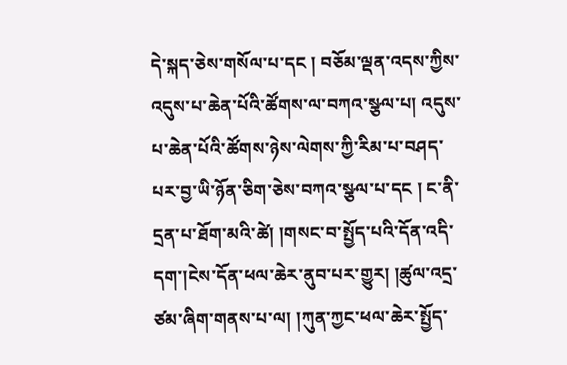དེ་སྐད་ཅེས་གསོལ་པ་དང ། བཅོམ་ལྡན་འདས་ཀྱིས་འདུས་པ་ཆེན་པོའི་ཚོགས་ལ་བཀའ་སྩལ་པ། འདུས་པ་ཆེན་པོའི་ཚོགས་ཉེས་ལེགས་ཀྱི་རིམ་པ་བཤད་པར་བྱ་ཡི་ཉོན་ཅིག་ཅེས་བཀའ་སྩལ་པ་དང ། ང་ནི་དྲན་པ་ཐོག་མའི་ཚེ། །གསང་བ་སྤྱོད་པའི་དོན་འདི་དག་།ངེས་དོན་ཕལ་ཆེར་ནུབ་པར་གྱུར། །ཚུལ་འདྲ་ཙམ་ཞིག་གནས་པ་ལ། །ཀུན་ཀྱང་ཕལ་ཆེར་སྤྱོད་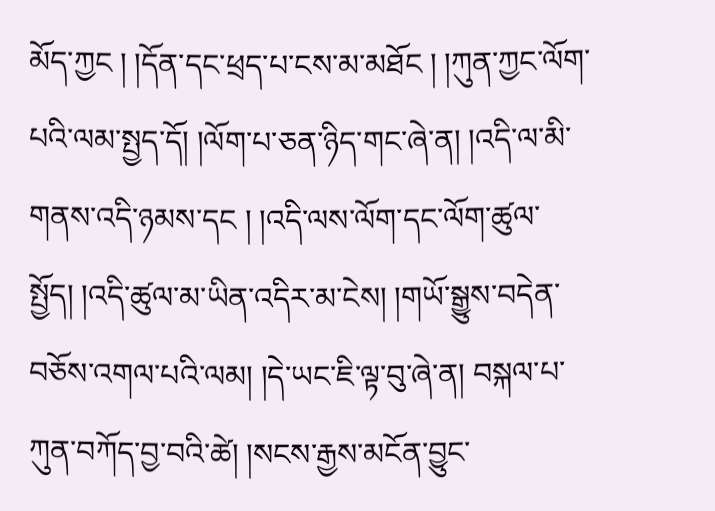མོད་ཀྱང ། །དོན་དང་ཕྲད་པ་ངས་མ་མཐོང ། །ཀུན་ཀྱང་ལོག་པའི་ལམ་སྤྱད་དོ། །ལོག་པ་ཅན་ཉིད་གང་ཞེ་ན། །འདི་ལ་མི་གནས་འདི་ཉམས་དང ། །འདི་ལས་ལོག་དང་ལོག་ཚུལ་སྤྱོད། །འདི་ཚུལ་མ་ཡིན་འདིར་མ་ངེས། །གཡོ་སྒྱུས་བདེན་བཅོས་འགལ་པའི་ལམ། །དེ་ཡང་ཇི་ལྟ་བུ་ཞེ་ན། བསྐལ་པ་ཀུན་བཀོད་བྱ་བའི་ཚེ། །སངས་རྒྱས་མངོན་བྱུང་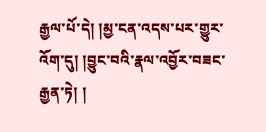རྒྱལ་པོ་དེ། །མྱ་ངན་འདས་པར་གྱུར་འོག་དུ། །བྱུང་བའི་རྣལ་འབྱོར་བཟང་རྒྱན་ཏེ། །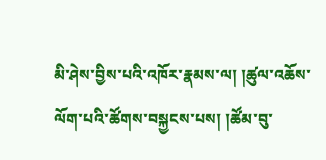མི་ཤེས་བྱིས་པའི་འཁོར་རྣམས་ལ། །ཚུལ་འཆོས་ལོག་པའི་ཚོགས་བསྐྱངས་པས། །ཚོམ་བུ་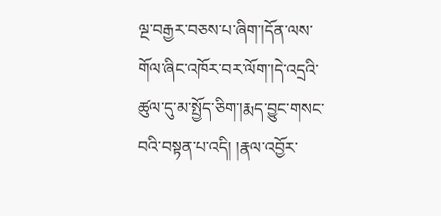ལྔ་བརྒྱར་བཅས་པ་ཞིག་།དོན་ལས་གོལ་ཞིང་འཁོར་བར་ལོག་།དེ་འདྲའི་ཚུལ་དུ་མ་སྤྱོད་ཅིག་།རྨད་བྱུང་གསང་བའི་བསྟན་པ་འདི། །རྣལ་འབྱོར་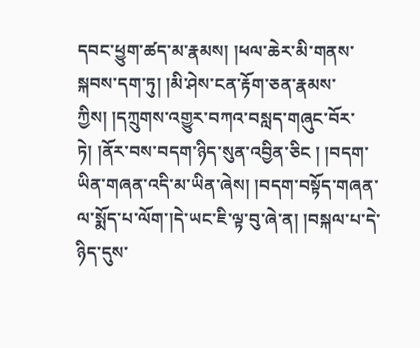དབང་ཕྱུག་ཚད་མ་རྣམས། །ཕལ་ཆེར་མི་གནས་སྐབས་དག་ཏུ། །མི་ཤེས་ངན་རྟོག་ཅན་རྣམས་ཀྱིས། །དཀྲུགས་འགྱུར་བཀའ་བསླད་གཞུང་བོར་ཏེ། །ནོར་བས་བདག་ཉིད་སུན་འབྱིན་ཅིང ། །བདག་ཡིན་གཞན་འདི་མ་ཡིན་ཞེས། །བདག་བསྟོད་གཞན་ལ་སྨོད་པ་ལོག་།དེ་ཡང་ཇི་ལྟ་བུ་ཞེ་ན། །བསྐལ་པ་དེ་ཉིད་དུས་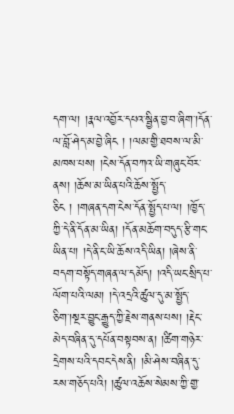དག་ལ། །རྣལ་འབྱོར་དཔའ་སྦྱིན་བྱ་བ་ཞིག་།དོན་ལ་བློ་ཤེད་མ་བྱེ་ཞིང ། །ལམ་གྱི་ཐབས་ལ་མི་མཁས་པས། །ངེས་དོན་བཀའ་ཡི་གཞུང་བོར་ནས། །ཆོས་མ་ཡིན་པའི་ཆོས་སྤྱོད་ཅིང ། །གཞན་དག་ངེས་དོན་སྤྱོད་པ་ལ། །ཁྱོད་ཀྱི་དེ་ནི་དོན་མ་ཡིན། །དོན་མཆོག་བདུད་རྩི་གང་ཡིན་པ། །དེ་ནི་ང་ཡི་ཆོས་འདི་ཡིན། །ཞེས་ནི་བདག་བསྟོད་གཞན་ལ་དམོད། །འདི་ཡང་སྲིད་པ་ལོག་པའི་ལམ། །དེ་འདྲའི་ཚུལ་དུ་མ་སྤྱོད་ཅིག་།སྔར་བྱུང་རྒྱུད་ཀྱི་རྗེས་གནས་པས། །རྡེང་མེད་བཞིན་དུ་དཔོན་བསྟབས་ན། །ཚིག་གཉེར་དྲེགས་པའི་དབང་དེས་ནི། །མི་ཤེས་བཞིན་དུ་རས་གཅོད་པའི། །ཚུལ་འཆོས་སེམས་ཀྱི་གྱ་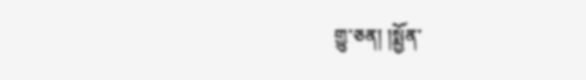གྱུ་ཅན། །སྨྱོན་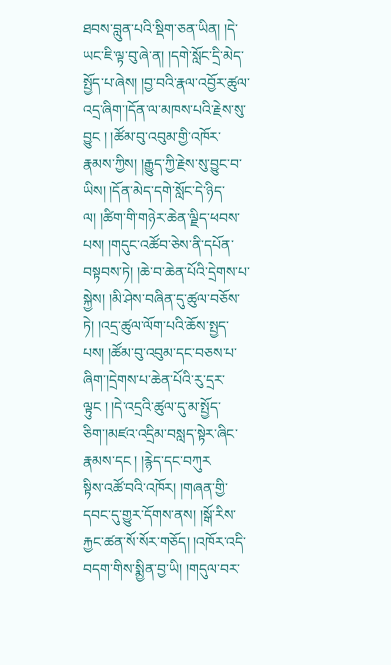ཐབས་བླུན་པའི་སྡིག་ཅན་ཡིན། །དེ་ཡང་ཇི་ལྟ་བུ་ཞེ་ན། །དགེ་སློང་དྲི་མེད་སྤྱོད་པ་ཞེས། །བྱ་བའི་རྣལ་འབྱོར་ཚུལ་འདྲ་ཞིག་།དོན་ལ་མཁས་པའི་རྗེས་སུ་བྱུང ། །ཚོམ་བུ་འབུམ་གྱི་འཁོར་རྣམས་ཀྱིས། །རྒྱུད་ཀྱི་རྗེས་སུ་བྱུང་བ་ཡིས། །དོན་མེད་དགེ་སློང་དེ་ཉིད་ལ། །ཚིག་གི་གཉེར་ཆེན་ལྗིད་ཕབས་པས། །གདུང་འཚོབ་ཅེས་ནི་དཔོན་བསྟབས་ཏེ། །ཆེ་བ་ཆེན་པོའི་དྲེགས་པ་སྐྱེས། །མི་ཤེས་བཞིན་དུ་ཚུལ་བཅོས་ཏེ། །འདྲ་ཚུལ་ལོག་པའི་ཆོས་སྤྱད་པས། །ཚོམ་བུ་འབུམ་དང་བཅས་པ་ཞིག་།དྲེགས་པ་ཆེན་པོའི་རུ་དྲར་ལྟུང ། །དེ་འདྲའི་ཚུལ་དུ་མ་སྤྱོད་ཅིག་།མཛའ་འདྲིམ་བསླད་སྟེར་ཞིང་རྣམས་དང ། །རྙེད་དང་བཀུར
སྟིས་འཚོ་བའི་འཁོར། །གཞན་གྱི་དབང་དུ་གྱུར་དོགས་ནས། །སྒོ་རིས་རྐྱང་ཚན་སོ་སོར་གཅོད། །འཁོར་འདི་བདག་གིས་སྨྱིན་བྱ་ཡི། །གདུལ་བར་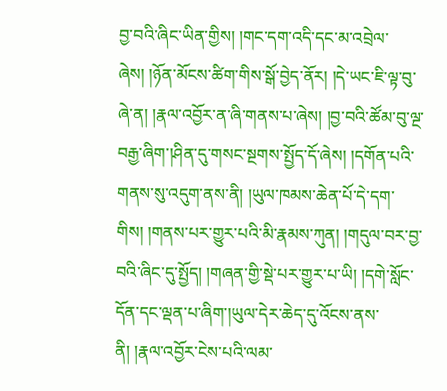བྱ་བའི་ཞིང་ཡིན་གྱིས། །གང་དག་འདི་དང་མ་འབྲེལ་ཞེས། །ཉོན་མོངས་ཚིག་གིས་སྒོ་བྱེད་ནོར། །དེ་ཡང་ཇི་ལྟ་བུ་ཞེ་ན། །རྣལ་འབྱོར་ན་ཞི་གནས་པ་ཞེས། །བྱ་བའི་ཚོམ་བུ་ལྔ་བརྒྱ་ཞིག་།ཤིན་དུ་གསང་སྔགས་སྤྱོད་དོ་ཞེས། །དགོན་པའི་གནས་སུ་འདུག་ནས་ནི། །ཡུལ་ཁམས་ཆེན་པོ་དེ་དག་གིས། །གནས་པར་གྱུར་པའི་མི་རྣམས་ཀུན། །གདུལ་བར་བྱ་བའི་ཞིང་དུ་སྤྱོད། །གཞན་གྱི་སྡེ་པར་གྱུར་པ་ཡི། །དགེ་སློང་དོན་དང་ལྡན་པ་ཞིག་།ཡུལ་དེར་ཆེད་དུ་འོངས་ནས་ནི། །རྣལ་འབྱོར་ངེས་པའི་ལམ་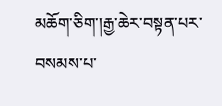མཆོག་ཅིག་།རྒྱ་ཆེར་བསྟན་པར་བསམས་པ་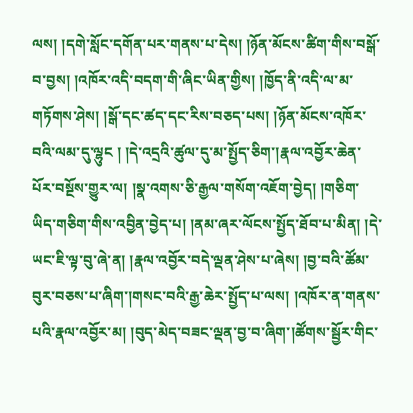ལས། །དགེ་སློང་དགོན་པར་གནས་པ་དེས། །ཉོན་མོངས་ཚིག་གིས་བསྒོ་བ་བྱས། །འཁོར་འདི་བདག་གི་ཞིང་ཡིན་གྱིས། །ཁྱོད་ནི་འདི་ལ་མ་གཏོགས་ཤེས། །སྒོ་དང་ཚད་དང་རིས་བཅད་པས། །ཉོན་མོངས་འཁོར་བའི་ལམ་དུ་ལྷུང ། །དེ་འདྲའི་ཚུལ་དུ་མ་སྤྱོད་ཅིག་།རྣལ་འབྱོར་ཆེན་པོར་བསྔོས་གྱུར་ལ། །སྣ་འགས་ཅི་རྒྱལ་གསོག་འཇོག་བྱེད། །གཅིག་ཡིད་གཅིག་གིས་འབྱིན་བྱེད་པ། །ནམ་ཞར་ལོངས་སྤྱོད་ཐོབ་པ་མིན། །དེ་ཡང་ཇི་ལྟ་བུ་ཞེ་ན། །རྣལ་འབྱོར་བདེ་ལྡན་ཤེས་པ་ཞེས། །བྱ་བའི་ཚོམ་བུར་བཅས་པ་ཞིག་།གསང་བའི་རྒྱ་ཆེར་སྤྱོད་པ་ལས། །འཁོར་ན་གནས་པའི་རྣལ་འབྱོར་མ། །བུད་མེད་བཟང་ལྡན་བྱ་བ་ཞིག་།ཚོགས་སྦྱོར་གིང་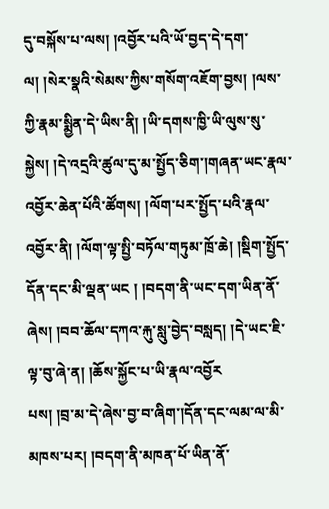དུ་བསྐོས་པ་ལས། །འབྱོར་པའི་ཡོ་བྱད་དེ་དག་ལ། །སེར་སྣའི་སེམས་ཀྱིས་གསོག་འཇོག་བྱས། །ལས་ཀྱི་རྣམ་སྨྱིན་དེ་ཡིས་ནི། །ཡི་དགས་ཁྱི་ཡི་ལུས་སུ་སྐྱེས། །དེ་འདྲའི་ཚུལ་དུ་མ་སྤྱོད་ཅིག་།གཞན་ཡང་རྣལ་འབྱོར་ཆེན་པོའི་ཚོགས། །ལོག་པར་སྤྱོད་པའི་རྣལ་འབྱོར་ནི། །ལོག་ལྟ་སྤྱི་བཏོལ་གཏུམ་ཁྲོ་ཆེ། །སྡིག་སྤྱོད་དོན་དང་མི་ལྡན་ཡང ། །བདག་ནི་ཡང་དག་ཡིན་ནོ་ཞེས། །བབ་ཆོལ་དཀའ་རྐུ་སླུ་བྱེད་བསླད། །དེ་ཡང་ཇི་ལྟ་བུ་ཞེ་ན། །ཆོས་སྐྱོང་པ་ཡི་རྣལ་འབྱོར
པས། །བྲ་མ་དེ་ཞེས་བྱ་བ་ཞིག་།དོན་དང་ལམ་ལ་མི་མཁས་པར། །བདག་ནི་མཁན་པོ་ཡིན་ནོ་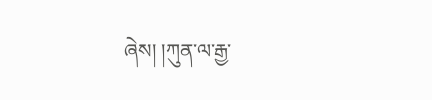ཞེས། །ཀུན་ལ་རྒྱ་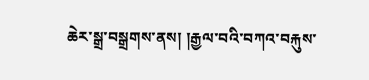ཆེར་སྒྲ་བསྒྲགས་ནས། །རྒྱལ་བའི་བཀའ་བརྐུས་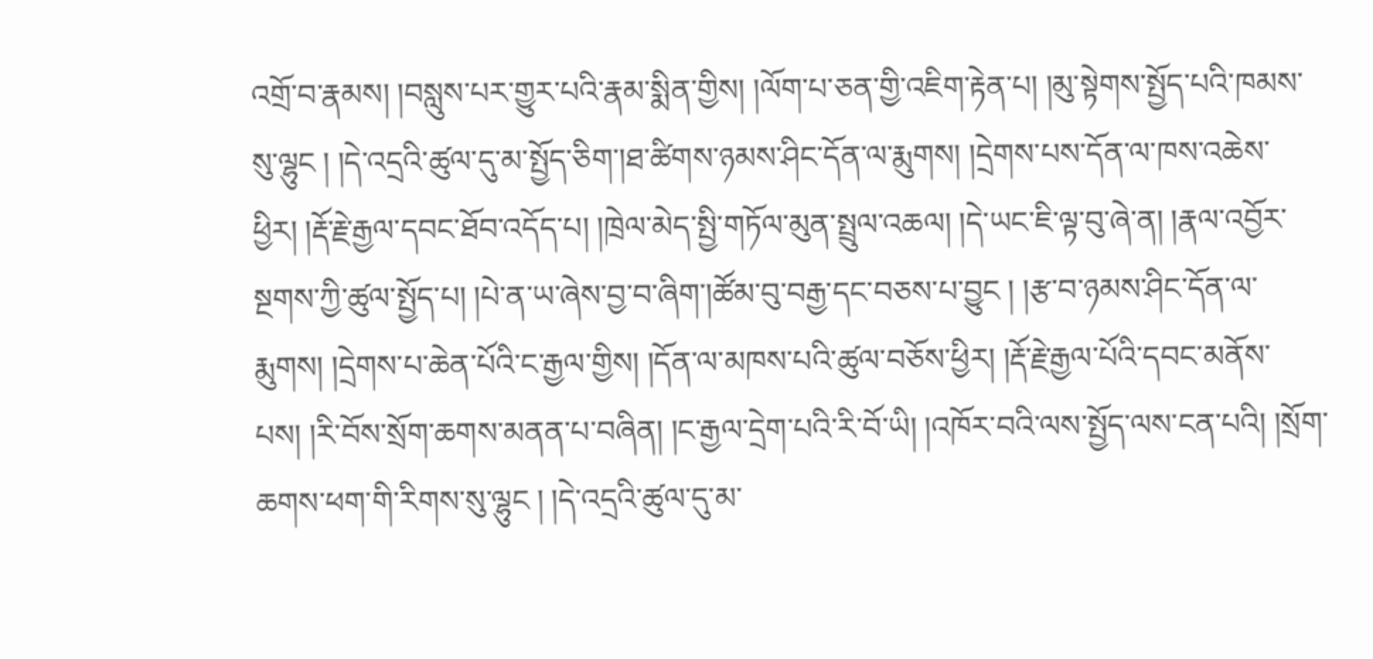འགྲོ་བ་རྣམས། །བསླུས་པར་གྱུར་པའི་རྣམ་སྨིན་གྱིས། །ལོག་པ་ཅན་གྱི་འཇིག་རྟེན་པ། །མུ་སྟེགས་སྤྱོད་པའི་ཁམས་སུ་ལྷུང ། །དེ་འདྲའི་ཚུལ་དུ་མ་སྤྱོད་ཅིག་།ཐ་ཚིགས་ཉམས་ཤིང་དོན་ལ་རྨུགས། །དྲེགས་པས་དོན་ལ་ཁས་འཆེས་ཕྱིར། །རྡོ་རྗེ་རྒྱལ་དབང་ཐོབ་འདོད་པ། །ཁྲེལ་མེད་སྤྱི་གཏོལ་མུན་སྤྲུལ་འཆལ། །དེ་ཡང་ཇི་ལྟ་བུ་ཞེ་ན། །རྣལ་འབྱོར་སྔགས་ཀྱི་ཚུལ་སྤྱོད་པ། །པེ་ན་ཡ་ཞེས་བྱ་བ་ཞིག་།ཚོམ་བུ་བརྒྱ་དང་བཅས་པ་བྱུང ། །རྩ་བ་ཉམས་ཤིང་དོན་ལ་རྨུགས། །དྲེགས་པ་ཆེན་པོའི་ང་རྒྱལ་གྱིས། །དོན་ལ་མཁས་པའི་ཚུལ་བཅོས་ཕྱིར། །རྡོ་རྗེ་རྒྱལ་པོའི་དབང་མནོས་པས། །རི་བོས་སྲོག་ཆགས་མནན་པ་བཞིན། །ང་རྒྱལ་དྲེག་པའི་རི་བོ་ཡི། །འཁོར་བའི་ལས་སྤྱོད་ལས་ངན་པའི། །སྲོག་ཆགས་ཕག་གི་རིགས་སུ་ལྷུང ། །དེ་འདྲའི་ཚུལ་དུ་མ་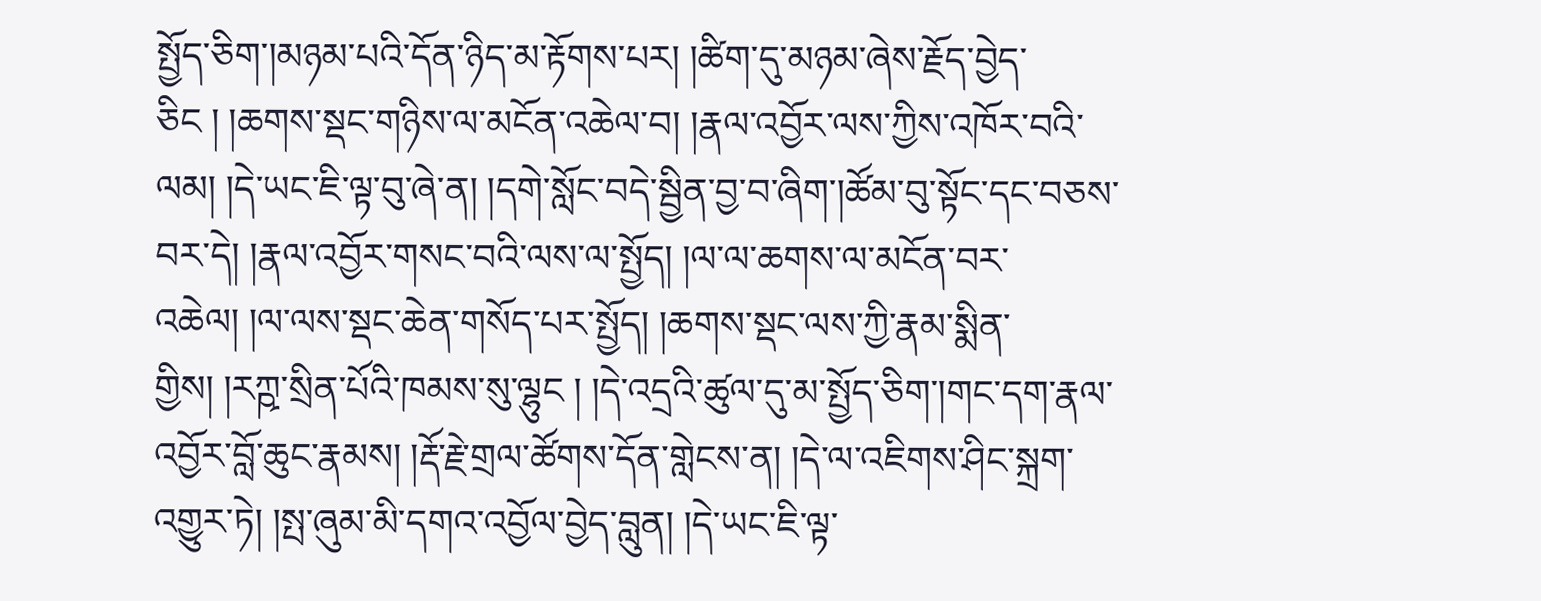སྤྱོད་ཅིག་།མཉམ་པའི་དོན་ཉིད་མ་རྟོགས་པར། །ཚིག་དུ་མཉམ་ཞེས་རྗོད་བྱེད་ཅིང ། །ཆགས་སྡང་གཉིས་ལ་མངོན་འཆེལ་བ། །རྣལ་འབྱོར་ལས་ཀྱིས་འཁོར་བའི་ལམ། །དེ་ཡང་ཇི་ལྟ་བུ་ཞེ་ན། །དགེ་སློང་བདེ་སྦྱིན་བྱ་བ་ཞིག་།ཚོམ་བུ་སྟོང་དང་བཅས་བར་དེ། །རྣལ་འབྱོར་གསང་བའི་ལས་ལ་སྤྱོད། །ལ་ལ་ཆགས་ལ་མངོན་བར་འཆེལ། །ལ་ལས་སྡང་ཆེན་གསོད་པར་སྤྱོད། །ཆགས་སྡང་ལས་ཀྱི་རྣམ་སྨིན་གྱིས། །རཀྵ་སྲིན་པོའི་ཁམས་སུ་ལྷུང ། །དེ་འདྲའི་ཚུལ་དུ་མ་སྤྱོད་ཅིག་།གང་དག་རྣལ་འབྱོར་བློ་ཆུང་རྣམས། །རྡོ་རྗེ་གྲལ་ཚོགས་དོན་གླེངས་ན། །དེ་ལ་འཇིགས་ཤིང་སྐྲག་འགྱུར་ཏེ། །སྤ་ཞུམ་མི་དགའ་འབྱོལ་བྱེད་བླུན། །དེ་ཡང་ཇི་ལྟ་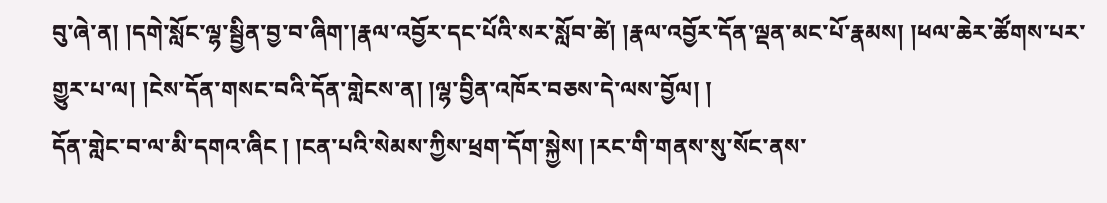བུ་ཞེ་ན། །དགེ་སློང་ལྷ་སྦྱིན་བྱ་བ་ཞིག་།རྣལ་འབྱོར་དང་པོའི་སར་སློབ་ཚེ། །རྣལ་འབྱོར་དོན་ལྡན་མང་པོ་རྣམས། །ཕལ་ཆེར་ཚོགས་པར་གྱུར་པ་ལ། །ངེས་དོན་གསང་བའི་དོན་གླེངས་ན། །ལྷ་བྱིན་འཁོར་བཅས་དེ་ལས་བྱོལ། །
དོན་གླེང་བ་ལ་མི་དགའ་ཞིང ། །ངན་པའི་སེམས་ཀྱིས་ཕྲག་དོག་སྐྱེས། །རང་གི་གནས་སུ་སོང་ནས་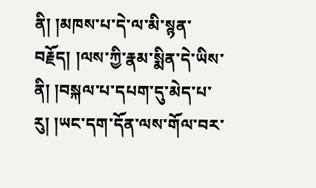ནི། །མཁས་པ་དེ་ལ་མི་སྙན་བརྗོད། །ལས་ཀྱི་རྣམ་སྨིན་དེ་ཡིས་ནི། །བསྐལ་པ་དཔག་དུ་མེད་པ་རུ། །ཡང་དག་དོན་ལས་གོལ་བར་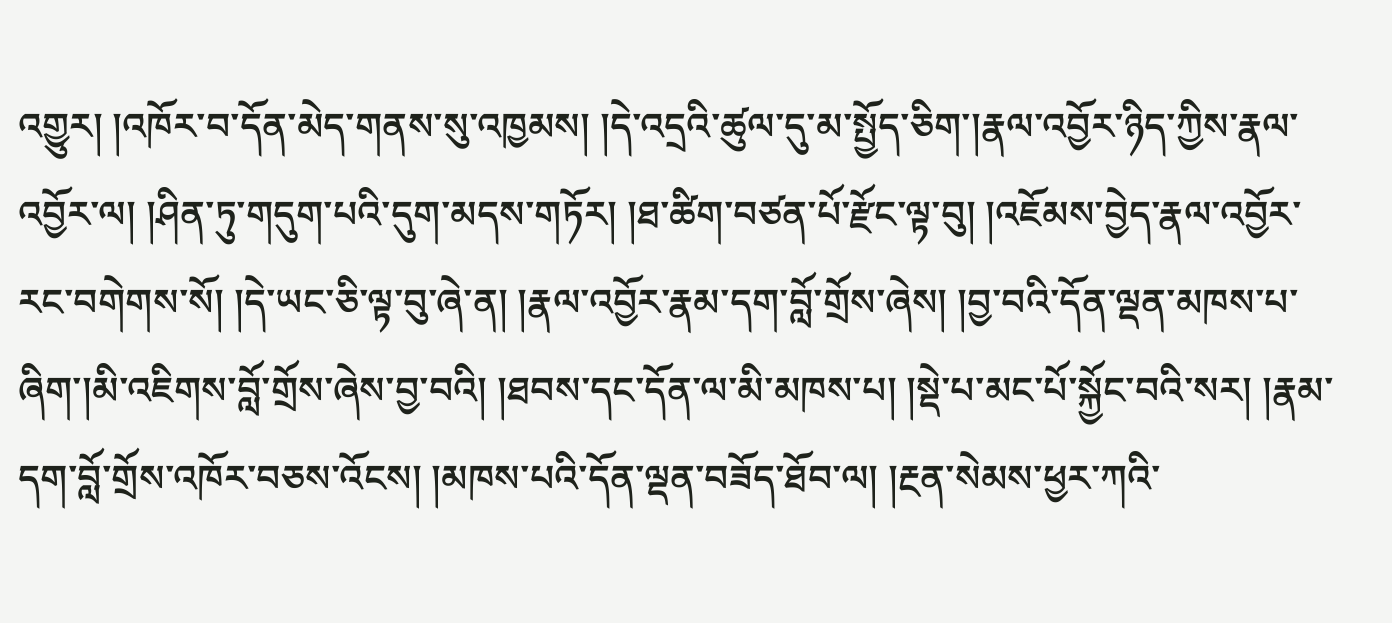འགྱུར། །འཁོར་བ་དོན་མེད་གནས་སུ་འཁྱམས། །དེ་འདྲའི་ཚུལ་དུ་མ་སྤྱོད་ཅིག་།རྣལ་འབྱོར་ཉིད་ཀྱིས་རྣལ་འབྱོར་ལ། །ཤིན་ཏུ་གདུག་པའི་དུག་མདས་གཏོར། །ཐ་ཚིག་བཙན་པོ་རྫོང་ལྟ་བུ། །འཇོམས་བྱེད་རྣལ་འབྱོར་རང་བགེགས་སོ། །དེ་ཡང་ཅི་ལྟ་བུ་ཞེ་ན། །རྣལ་འབྱོར་རྣམ་དག་བློ་གྲོས་ཞེས། །བྱ་བའི་དོན་ལྡན་མཁས་པ་ཞིག་།མི་འཇིགས་བློ་གྲོས་ཞེས་བྱ་བའི། །ཐབས་དང་དོན་ལ་མི་མཁས་པ། །སྡེ་པ་མང་པོ་སྐྱོང་བའི་སར། །རྣམ་དག་བློ་གྲོས་འཁོར་བཅས་འོངས། །མཁས་པའི་དོན་ལྡན་བཟོད་ཐོབ་ལ། །རྔན་སེམས་ཕྱར་ཀའི་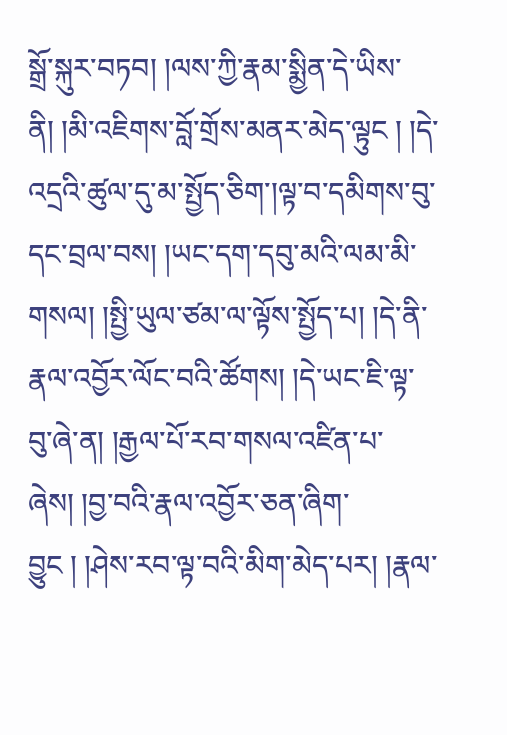སྒྲོ་སྐུར་བཏབ། །ལས་ཀྱི་རྣམ་སྨྱིན་དེ་ཡིས་ནི། །མི་འཇིགས་བློ་གྲོས་མནར་མེད་ལྟུང ། །དེ་འདྲའི་ཚུལ་དུ་མ་སྤྱོད་ཅིག་།ལྟ་བ་དམིགས་བུ་དང་བྲལ་བས། །ཡང་དག་དབུ་མའི་ལམ་མི་གསལ། །སྤྱི་ཡུལ་ཙམ་ལ་ལྟོས་སྤྱོད་པ། །དེ་ནི་རྣལ་འབྱོར་ལོང་བའི་ཚོགས། །དེ་ཡང་ཇི་ལྟ་བུ་ཞེ་ན། །རྒྱལ་པོ་རབ་གསལ་འཛིན་པ་ཞེས། །བྱ་བའི་རྣལ་འབྱོར་ཅན་ཞིག་བྱུང ། །ཤེས་རབ་ལྟ་བའི་མིག་མེད་པར། །རྣལ་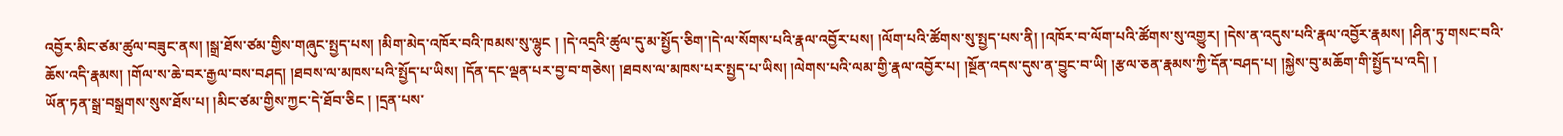འབྱོར་མིང་ཙམ་ཚུལ་བཟུང་ནས། །སྒྲ་ཐོས་ཙམ་གྱིས་གཞུང་སྤྱད་པས། །མིག་མེད་འཁོར་བའི་ཁམས་སུ་ལྷུང ། །དེ་འདྲའི་ཚུལ་དུ་མ་སྤྱོད་ཅིག་།དེ་ལ་སོགས་པའི་རྣལ་འབྱོར་པས། །ལོག་པའི་ཚོགས་སུ་སྤྱད་པས་ནི། །འཁོར་བ་ལོག་པའི་ཚོགས་སུ་འགྱུར། །དེས་ན་འདུས་པའི་རྣལ་འབྱོར་རྣམས། །ཤིན་ཏུ་གསང་བའི་ཆོས་འདི་རྣམས། །གོལ་ས་ཆེ་བར་རྒྱལ་བས་བཤད། །ཐབས་ལ་མཁས་པའི་སྤྱོད་པ་ཡིས། །དོན་དང་ལྡན་པར་བྱ་བ་གཅེས། །ཐབས་ལ་མཁས་པར་སྤྱད་པ་ཡིས། །ལེགས་པའི་ལམ་གྱི་རྣལ་འབྱོར་པ། །སྔོན་འདས་དུས་ན་བྱུང་བ་ཡི། །རྩལ་ཅན་རྣམས་ཀྱི་དོན་བཤད་པ། །སྐྱེས་བུ་མཆོག་གི་སྤྱོད་པ་འདི། །
ཡོན་ཏན་སྒྲ་བསྒྲགས་སུས་ཐོས་པ། །མིང་ཙམ་གྱིས་ཀྱང་དེ་ཐོབ་ཅིང ། །དྲན་པས་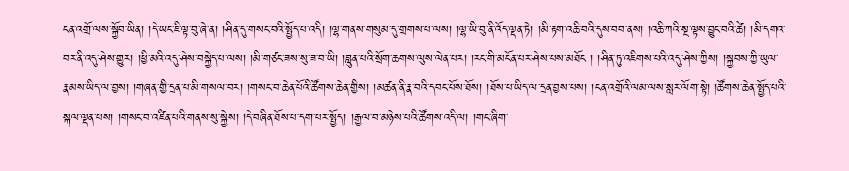ངན་འགྲོ་ལས་སྐྱོབ་ཡིན། །དེ་ཡང་ཇི་ལྟ་བུ་ཞེ་ན། །ཤིན་དུ་གསང་བའི་སྤྱོད་པ་འདི། །ལྷ་གནས་གསུམ་དུ་གྲགས་པ་ལས། །ལྷ་ཡི་བུ་ནི་འོད་ལྡན་ཏེ། །མི་རྟག་འཆི་བའི་དུས་བབ་ནས། །འཆི་ཀའི་སྔ་ལྟས་བྱུང་བའི་ཚེ། །མི་དགའ་བར་ནི་འདུ་ཤེས་གྱུར། །ཕྱི་མའི་འདུ་ཤེས་བསྐྱེད་པ་ལས། །མི་གཙང་ཟས་སུ་ཟ་བ་ཡི། །བླུན་པའི་སྲོག་ཆགས་ལུས་ལེན་པར། །རང་གི་མངོན་པར་ཤེས་པས་མཐོང ། །ཤིན་ཏུ་འཇིགས་པའི་འདུ་ཤེས་ཀྱིས། །སྐྱབས་ཀྱི་ཡུལ་རྣམས་ཡིད་ལ་བྱས། །གཞན་གྱི་དྲན་པ་མི་གསལ་བར། །གསང་བ་ཆེན་པོའི་ཚོགས་ཆེན་གྱིས། །མཚན་ནི་རྣ་བའི་དབང་པོས་ཐོས། །ཐོས་པ་ཡིད་ལ་དྲན་བྱས་པས། །ངན་འགྲོའི་ལམ་ལས་སླར་ལོག་སྟེ། །ཚོགས་ཆེན་སྤྱོད་པའི་སྐལ་ལྡན་པས། །གསང་བ་འཛིན་པའི་གནས་སུ་སྐྱེས། །དེ་བཞིན་ཐོས་པ་དག་པར་སྤྱོད། །རྒྱལ་བ་མཉེས་པའི་ཚོགས་འདི་ལ། །གང་ཞིག་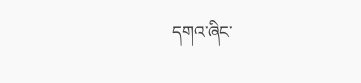དགའ་ཞིང་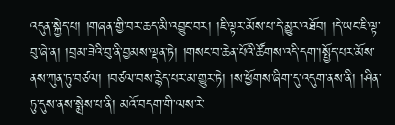འདུན་སྐྱེད་པ། །གཞན་གྱི་བར་ཆད་མི་འབྱུང་བར། །ཇི་ལྟར་མོས་པ་དེ་མྱུར་འཐོབ། །དེ་ཡང་ཇི་ལྟ་བུ་ཞེ་ན། །བྲམ་ཟེའི་བུ་ནི་བྱམས་ལྡན་ཏེ། །གསང་བ་ཆེན་པོའི་ཚོགས་འདི་དག་།སྤྱོད་པར་མོས་ནས་ཀུན་ཏུ་བཙལ། །བཙལ་བས་རྙེད་པར་མ་གྱུར་ཏེ། །ས་ཕྱོགས་ཞིག་དུ་འདུག་ནས་ནི། །ཤིན་ཏུ་དུས་ནས་སྨྲེས་པ་ནི། མའོ་བདག་གི་ལས་རེ་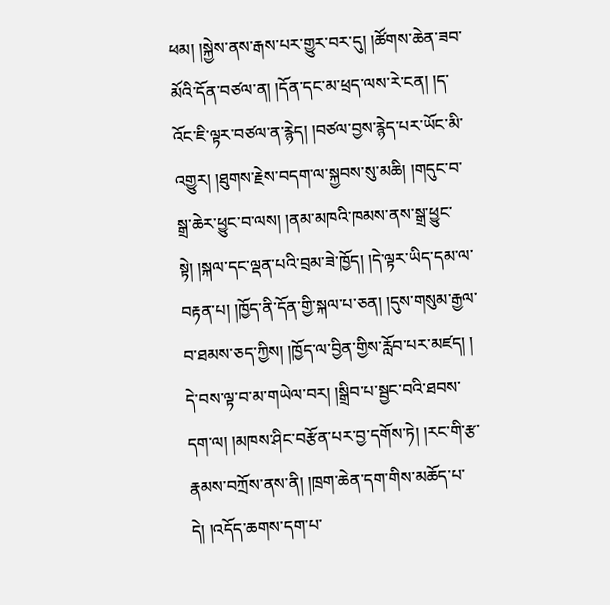ཕམ། །སྐྱེས་ནས་རྒས་པར་གྱུར་བར་དུ། །ཚོགས་ཆེན་ཟབ་མོའི་དོན་བཙལ་ན། །དོན་དང་མ་ཕྲད་ལས་རེ་ངན། །ད་འོང་ཇི་ལྟར་བཙལ་ན་རྙེད། །བཙལ་བྱས་རྙེད་པར་ཡོང་མི་འགྱུར། །ཐུགས་རྗེས་བདག་ལ་སྐྱབས་སུ་མཆི། །གདུང་བ་སྒྲ་ཆེར་ཕྱུང་བ་ལས། །ནམ་མཁའི་ཁམས་ནས་སྒྲ་ཕྱུང་སྟེ། །སྐལ་དང་ལྡན་པའི་བྲམ་ཟེ་ཁྱོད། །དེ་ལྟར་ཡིད་དམ་ལ་བརྟན་པ། །ཁྱོད་ནི་དོན་གྱི་སྐལ་པ་ཅན། །དུས་གསུམ་རྒྱལ་བ་ཐམས་ཅད་ཀྱིས། །ཁྱོད་ལ་བྱིན་གྱིས་རློབ་པར་མཛད། །
དེ་བས་ལྟ་བ་མ་གཡེལ་བར། །སྒྲིབ་པ་སྦྱང་བའི་ཐབས་དག་ལ། །མཁས་ཤིང་བརྩོན་པར་བྱ་དགོས་ཏེ། །རང་གི་རྩ་རྣམས་བཀྲོས་ནས་ནི། །ཁྲག་ཆེན་དག་གིས་མཆོད་པ་དེ། །འདོད་ཆགས་དག་པ་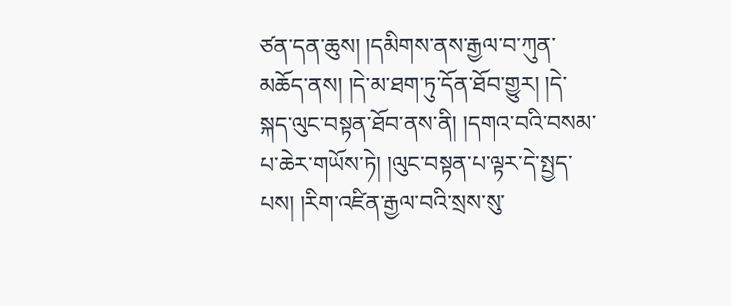ཙན་དན་ཆུས། །དམིགས་ནས་རྒྱལ་བ་ཀུན་མཆོད་ནས། །དེ་མ་ཐག་ཏུ་དོན་ཐོབ་གྱུར། །དེ་སྐད་ལུང་བསྟན་ཐོབ་ནས་ནི། །དགའ་བའི་བསམ་པ་ཆེར་གཡོས་ཏེ། །ལུང་བསྟན་པ་ལྟར་དེ་སྤྱད་པས། །རིག་འཛིན་རྒྱལ་བའི་སྲས་སུ་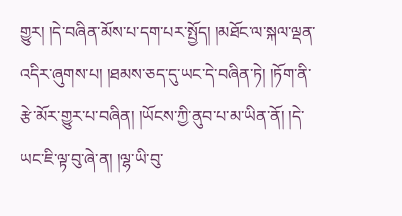གྱུར། །དེ་བཞིན་མོས་པ་དག་པར་སྤྱོད། །མཐོང་ལ་སྐལ་ལྡན་འདིར་ཞུགས་པ། །ཐམས་ཅད་དུ་ཡང་དེ་བཞིན་ཏེ། །ཏོག་ནི་རྩེ་མོར་གྱུར་པ་བཞིན། །ཡོངས་ཀྱི་ནུབ་པ་མ་ཡིན་ནོ། །དེ་ཡང་ཇི་ལྟ་བུ་ཞེ་ན། །ལྷ་ཡི་བུ་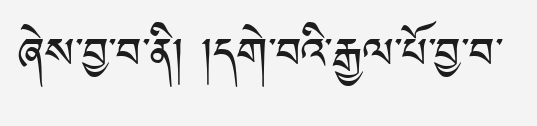ཞེས་བྱ་བ་ནི། །དགེ་བའི་རྒྱལ་པོ་བྱ་བ་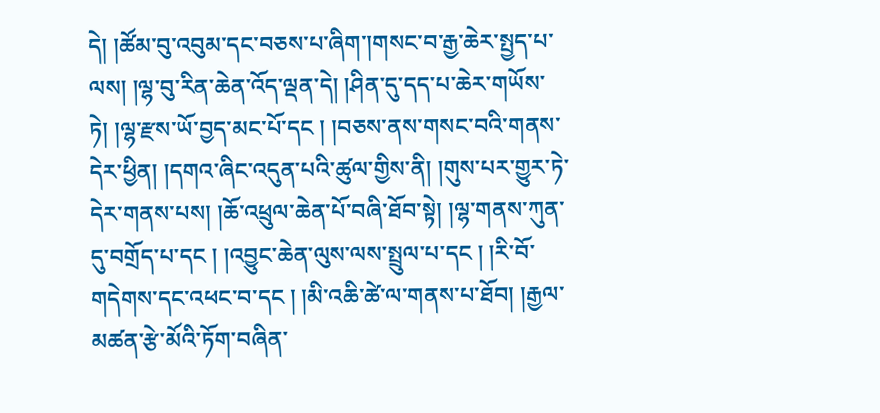དེ། །ཚོམ་བུ་འབུམ་དང་བཅས་པ་ཞིག་།གསང་བ་རྒྱ་ཆེར་སྤྱད་པ་ལས། །ལྷ་བུ་རིན་ཆེན་འོད་ལྡན་དེ། །ཤིན་དུ་དད་པ་ཆེར་གཡོས་ཏེ། །ལྷ་རྫས་ཡོ་བྱད་མང་པོ་དང ། །བཅས་ནས་གསང་བའི་གནས་དེར་ཕྱིན། །དགའ་ཞིང་འདུན་པའི་ཚུལ་གྱིས་ནི། །གུས་པར་གྱུར་ཏེ་དེར་གནས་པས། །ཆོ་འཕྲུལ་ཆེན་པོ་བཞི་ཐོབ་སྟེ། །ལྷ་གནས་ཀུན་དུ་བགྲོད་པ་དང ། །འབྱུང་ཆེན་ལུས་ལས་སྤྲུལ་པ་དང ། །རི་བོ་གདེགས་དང་འཕང་བ་དང ། །མི་འཆི་ཚེ་ལ་གནས་པ་ཐོབ། །རྒྱལ་མཚན་རྩེ་མོའི་ཏོག་བཞིན་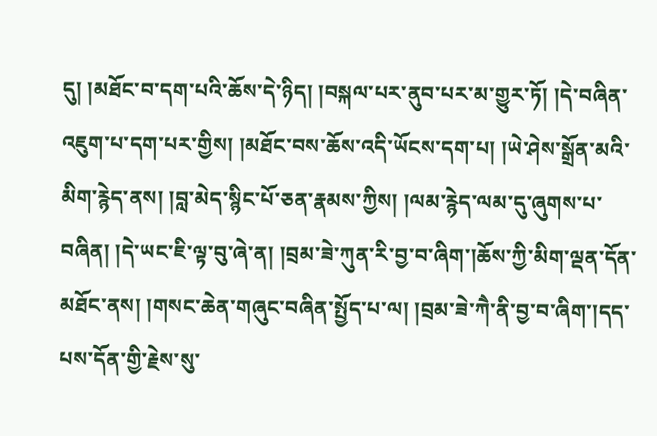དུ། །མཐོང་བ་དག་པའི་ཆོས་དེ་ཉིད། །བསྐལ་པར་ནུབ་པར་མ་གྱུར་ཏོ། །དེ་བཞིན་འཇུག་པ་དག་པར་གྱིས། །མཐོང་བས་ཆོས་འདི་ཡོངས་དག་པ། །ཡེ་ཤེས་སྒྲོན་མའི་མིག་རྙེད་ནས། །བླ་མེད་སྙིང་པོ་ཅན་རྣམས་ཀྱིས། །ལམ་རྙེད་ལམ་དུ་ཞུགས་པ་བཞིན། །དེ་ཡང་ཇི་ལྟ་བུ་ཞེ་ན། །བྲམ་ཟེ་ཀུན་རི་བྱ་བ་ཞིག་།ཆོས་ཀྱི་མིག་ལྡན་དོན་མཐོང་ནས། །གསང་ཆེན་གཞུང་བཞིན་སྤྱོད་པ་ལ། །བྲམ་ཟེ་ཀཻ་ནི་བྱ་བ་ཞིག་།དད་པས་དོན་གྱི་རྗེས་སུ་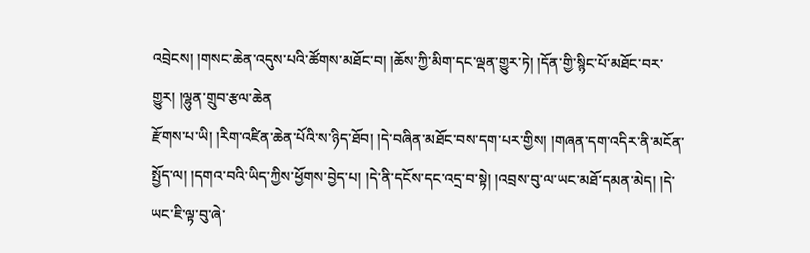འབྲེངས། །གསང་ཆེན་འདུས་པའི་ཚོགས་མཐོང་བ། །ཆོས་ཀྱི་མིག་དང་ལྡན་གྱུར་ཏེ། །དོན་གྱི་སྙིང་པོ་མཐོང་བར་གྱུར། །ལྷུན་གྲུབ་རྩལ་ཆེན
རྫོགས་པ་ཡི། །རིག་འཛིན་ཆེན་པོའི་ས་ཉིད་ཐོབ། །དེ་བཞིན་མཐོང་བས་དག་པར་གྱིས། །གཞན་དག་འདིར་ནི་མངོན་སྤྱོད་ལ། །དགའ་བའི་ཡིད་ཀྱིས་ཕྱོགས་བྱེད་པ། །དེ་ནི་དངོས་དང་འདྲ་བ་སྟེ། །འབྲས་བུ་ལ་ཡང་མཐོ་དམན་མེད། །དེ་ཡང་ཇི་ལྟ་བུ་ཞེ་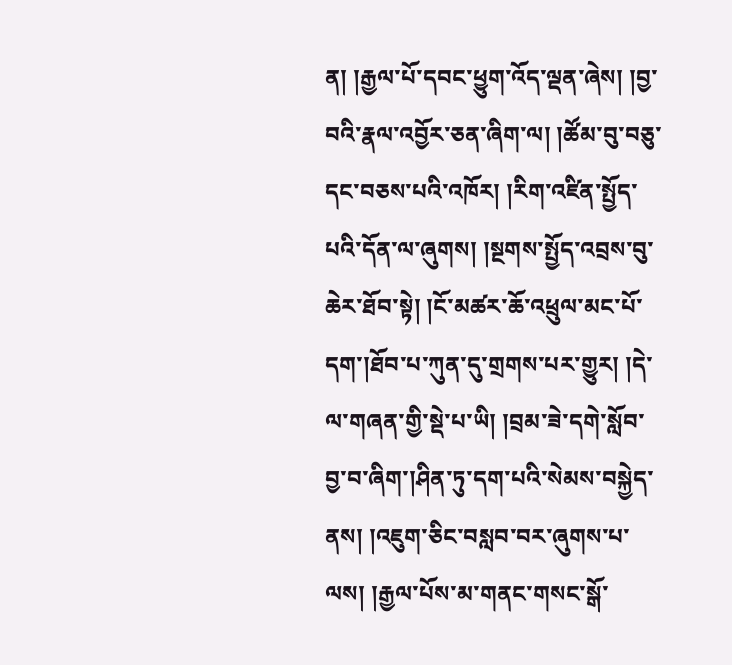ན། །རྒྱལ་པོ་དབང་ཕྱུག་འོད་ལྡན་ཞེས། །བྱ་བའི་རྣལ་འབྱོར་ཅན་ཞིག་ལ། །ཚོམ་བུ་བཅུ་དང་བཅས་པའི་འཁོར། །རིག་འཛིན་སྤྱོད་པའི་དོན་ལ་ཞུགས། །སྔགས་སྤྱོད་འབྲས་བུ་ཆེར་ཐོབ་སྟེ། །ངོ་མཚར་ཆོ་འཕྲུལ་མང་པོ་དག་།ཐོབ་པ་ཀུན་དུ་གྲགས་པར་གྱུར། །དེ་ལ་གཞན་གྱི་སྡེ་པ་ཡི། །བྲམ་ཟེ་དགེ་སློབ་བྱ་བ་ཞིག་།ཤིན་ཏུ་དག་པའི་སེམས་བསྐྱེད་ནས། །འཇུག་ཅིང་བསླབ་བར་ཞུགས་པ་ལས། །རྒྱལ་པོས་མ་གནང་གསང་སྒོ་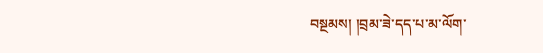བསྔམས། །བྲམ་ཟེ་དད་པ་མ་ལོག་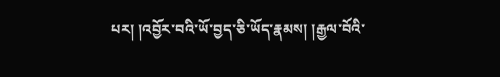པར། །འབྱོར་བའི་ཡོ་བྱད་ཅི་ཡོད་རྣམས། །རྒྱལ་བོའི་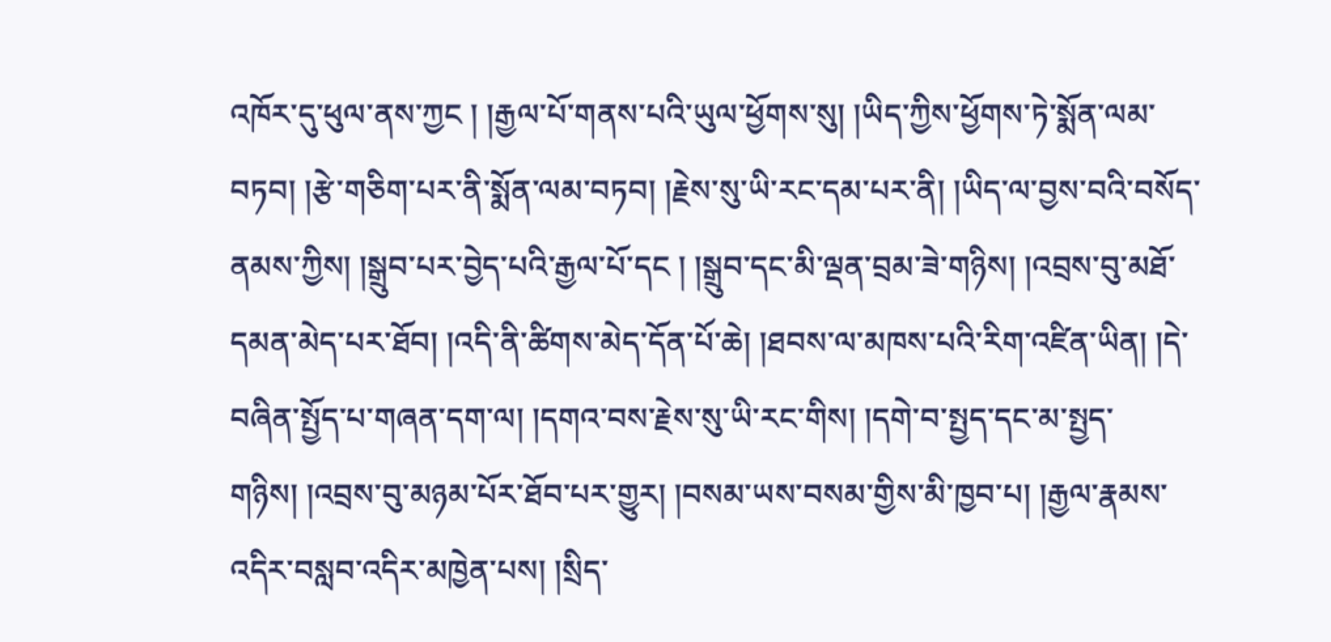འཁོར་དུ་ཕུལ་ནས་ཀྱང ། །རྒྱལ་པོ་གནས་པའི་ཡུལ་ཕྱོགས་སུ། །ཡིད་ཀྱིས་ཕྱོགས་ཏེ་སྨོན་ལམ་བཏབ། །རྩེ་གཅིག་པར་ནི་སྨོན་ལམ་བཏབ། །རྗེས་སུ་ཡི་རང་དམ་པར་ནི། །ཡིད་ལ་བྱས་བའི་བསོད་ནམས་ཀྱིས། །སྒྲུབ་པར་བྱེད་པའི་རྒྱལ་པོ་དང ། །སྒྲུབ་དང་མི་ལྡན་བྲམ་ཟེ་གཉིས། །འབྲས་བུ་མཐོ་དམན་མེད་པར་ཐོབ། །འདི་ནི་ཚིགས་མེད་དོན་པོ་ཆེ། །ཐབས་ལ་མཁས་པའི་རིག་འཛིན་ཡིན། །དེ་བཞིན་སྤྱོད་པ་གཞན་དག་ལ། །དགའ་བས་རྗེས་སུ་ཡི་རང་གིས། །དགེ་བ་སྤྱད་དང་མ་སྤྱད་གཉིས། །འབྲས་བུ་མཉམ་པོར་ཐོབ་པར་གྱུར། །བསམ་ཡས་བསམ་གྱིས་མི་ཁྱབ་པ། །རྒྱལ་རྣམས་འདིར་བསླབ་འདིར་མཁྱེན་པས། །སྲིད་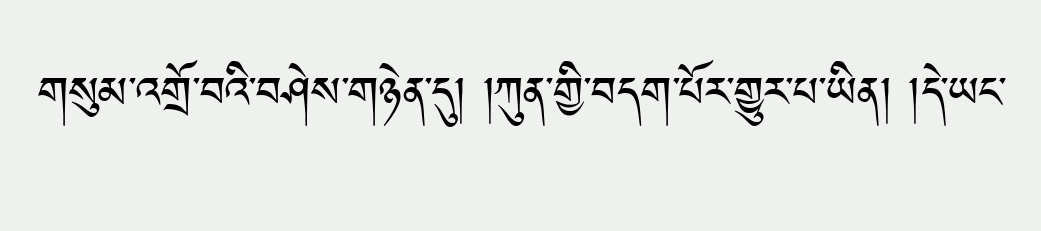གསུམ་འགྲོ་བའི་བཤེས་གཉེན་དུ། །ཀུན་གྱི་བདག་པོར་གྱུར་པ་ཡིན། །དེ་ཡང་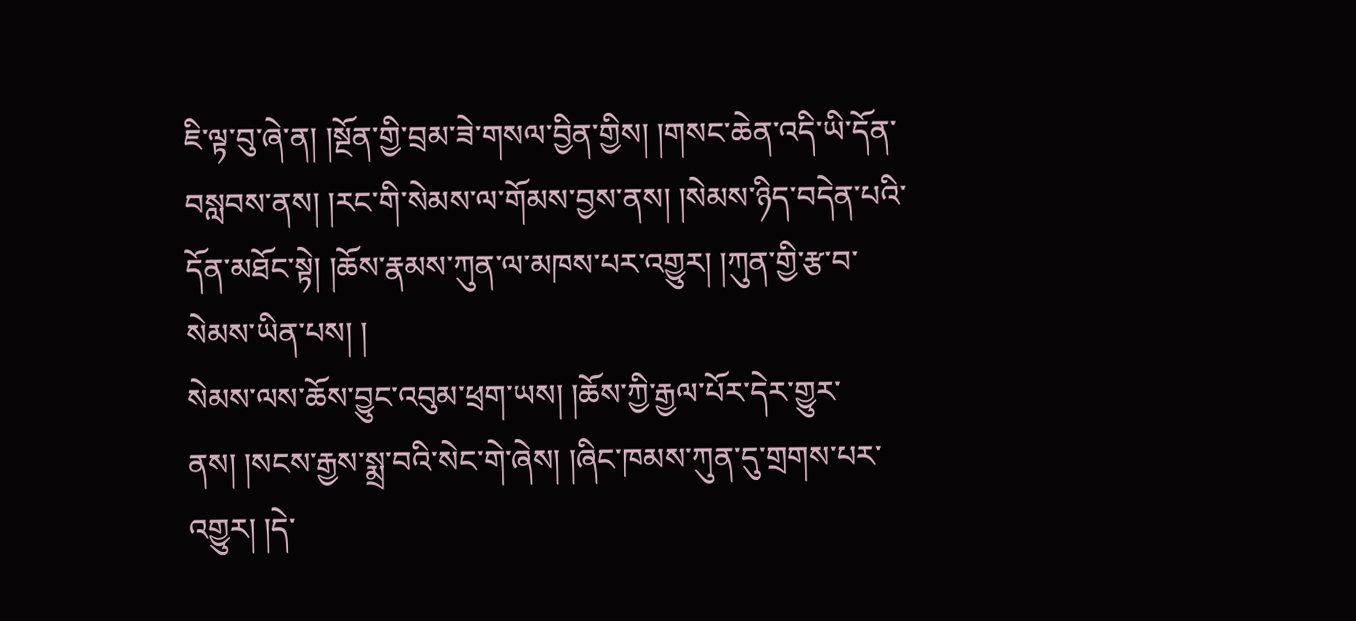ཇི་ལྟ་བུ་ཞེ་ན། །སྔོན་གྱི་བྲམ་ཟེ་གསལ་བྱིན་གྱིས། །གསང་ཆེན་འདི་ཡི་དོན་བསླབས་ནས། །རང་གི་སེམས་ལ་གོམས་བྱས་ནས། །སེམས་ཉིད་བདེན་པའི་དོན་མཐོང་སྟེ། །ཆོས་རྣམས་ཀུན་ལ་མཁས་པར་འགྱུར། །ཀུན་གྱི་རྩ་བ་སེམས་ཡིན་པས། །
སེམས་ལས་ཆོས་བྱུང་འབུམ་ཕྲག་ཡས། །ཆོས་ཀྱི་རྒྱལ་པོར་དེར་གྱུར་ནས། །སངས་རྒྱས་སྨྲ་བའི་སེང་གེ་ཞེས། །ཞིང་ཁམས་ཀུན་དུ་གྲགས་པར་འགྱུར། །དེ་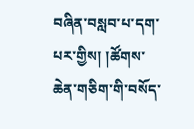བཞིན་བསླབ་པ་དག་པར་གྱིས། །ཚོགས་ཆེན་གཅིག་གི་བསོད་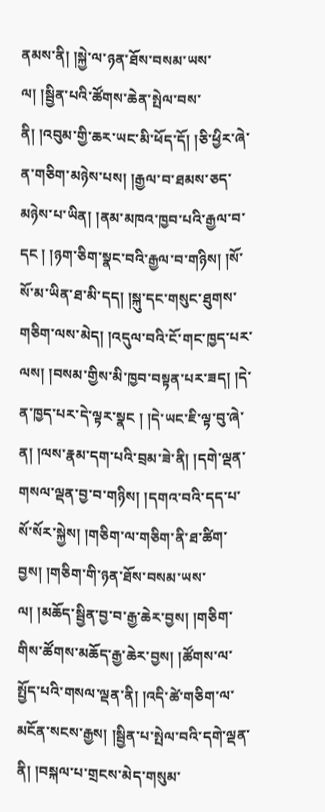ནམས་ནི། །སྐྱེ་ལ་ཉན་ཐོས་བསམ་ཡས་ལ། །སྦྱིན་པའི་ཚོགས་ཆེན་སྤེལ་བས་ནི། །འབུམ་གྱི་ཆར་ཡང་མི་ཕོད་དོ། །ཅི་ཕྱིར་ཞེ་ན་གཅིག་མཉེས་པས། །རྒྱལ་བ་ཐམས་ཅད་མཉེས་པ་ཡིན། །ནམ་མཁའ་ཁྱབ་པའི་རྒྱལ་བ་དང ། །ཉག་ཅིག་སྣང་བའི་རྒྱལ་བ་གཉིས། །སོ་སོ་མ་ཡིན་ཐ་མི་དད། །སྐུ་དང་གསུང་ཐུགས་གཅིག་ལས་མེད། །འདུལ་བའི་ངོ་གང་ཁྱད་པར་ལས། །བསམ་གྱིས་མི་ཁྱབ་བསྟན་པར་ཟད། །དེ་ན་ཁྱད་པར་དེ་ལྟར་སྣང ། །དེ་ཡང་ཇི་ལྟ་བུ་ཞེ་ན། །ལས་རྣམ་དག་པའི་བྲམ་ཟེ་ནི། །དགེ་ལྡན་གསལ་ལྡན་བྱ་བ་གཉིས། །དགའ་བའི་དད་པ་སོ་སོར་སྐྱེས། །གཅིག་ལ་གཅིག་ནི་ཐ་ཚིག་བྱས། །གཅིག་གི་ཉན་ཐོས་བསམ་ཡས་ལ། །མཆོད་སྦྱིན་བྱ་བ་རྒྱ་ཆེར་བྱས། །གཅིག་གིས་ཚོགས་མཆོད་རྒྱ་ཆེར་བྱས། །ཚོགས་ལ་སྤྱོད་པའི་གསལ་ལྡན་ནི། །འདི་ཚེ་གཅིག་ལ་མངོན་སངས་རྒྱས། །སྦྱིན་པ་སྤེལ་བའི་དགེ་ལྡན་ནི། །བསྐལ་པ་གྲངས་མེད་གསུམ་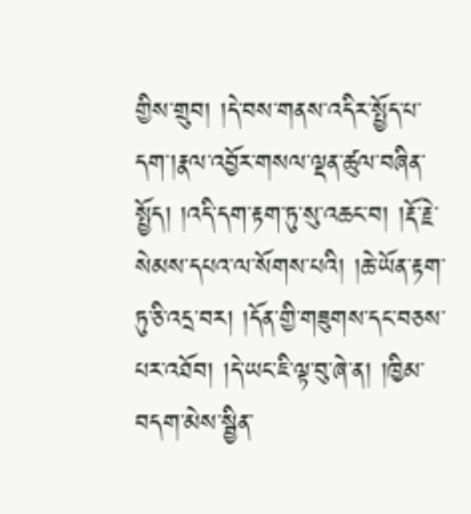གྱིས་གྲུབ། །དེ་བས་གནས་འདིར་སྤྱོད་པ་དག་།རྣལ་འབྱོར་གསལ་ལྡན་ཚུལ་བཞིན་སྤྱོད། །འདི་དག་རྟག་ཏུ་སུ་འཆང་བ། །རྡོ་རྗེ་སེམས་དཔའ་ལ་སོགས་པའི། །ཆེ་ཡོན་རྟག་ཏུ་ཅི་འདྲ་བར། །དོན་གྱི་གཟུགས་དང་བཅས་པར་འཐོབ། །དེ་ཡང་ཇི་ལྟ་བུ་ཞེ་ན། །ཁྱིམ་བདག་མེས་སྦྱིན་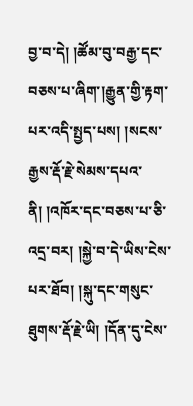བྱ་བ་དེ། །ཚོམ་བུ་བརྒྱ་དང་བཅས་པ་ཞིག་།རྒྱུན་གྱི་རྟག་པར་འདི་སྤྱད་པས། །སངས་རྒྱས་རྡོ་རྗེ་སེམས་དཔའ་ནི། །འཁོར་དང་བཅས་པ་ཅི་འདྲ་བར། །སྐྱེ་བ་དེ་ཡིས་ངེས་པར་ཐོབ། །སྐུ་དང་གསུང་ཐུགས་རྡོ་རྗེ་ཡི། །དོན་དུ་ངེས་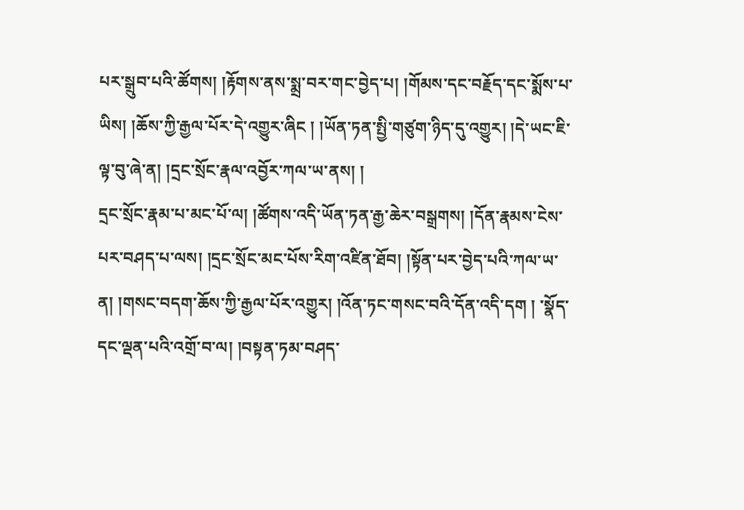པར་སྒྲུབ་པའི་ཚོགས། །རྟོགས་ནས་སྨྲ་བར་གང་བྱེད་པ། །གོམས་དང་བརྗོད་དང་སྨོས་པ་ཡིས། །ཆོས་ཀྱི་རྒྱལ་པོར་དེ་འགྱུར་ཞིང ། །ཡོན་ཏན་སྤྱི་གཙུག་ཉིད་དུ་འགྱུར། །དེ་ཡང་ཇི་ལྟ་བུ་ཞེ་ན། །དྲང་སྲོང་རྣལ་འབྱོར་ཀལ་ཡ་ནས། །
དྲང་སྲོང་རྣམ་པ་མང་པོ་ལ། །ཚོགས་འདི་ཡོན་ཏན་རྒྱ་ཆེར་བསྒྲགས། །དོན་རྣམས་ངེས་པར་བཤད་པ་ལས། །དྲང་སྲོང་མང་པོས་རིག་འཛིན་ཐོབ། །སྟོན་པར་བྱེད་པའི་ཀལ་ཡ་ན། །གསང་བདག་ཆོས་ཀྱི་རྒྱལ་པོར་འགྱུར། །འོན་ཏང་གསང་བའི་དོན་འདི་དག ། ་སྣོད་དང་ལྡན་པའི་འགྲོ་བ་ལ། །བསྟན་ཏམ་བཤད་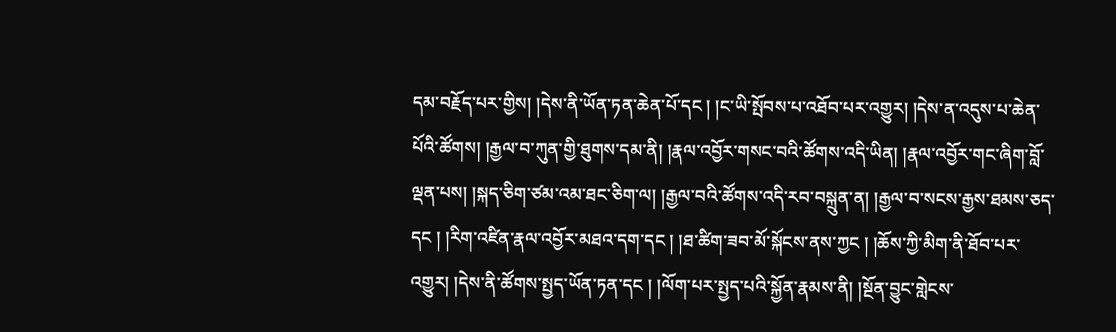དམ་བརྗོད་པར་གྱིས། །དེས་ནི་ཡོན་ཏན་ཆེན་པོ་དང ། །ང་ཡི་སྤོབས་པ་འཐོབ་པར་འགྱུར། །དེས་ན་འདུས་པ་ཆེན་པོའི་ཚོགས། །རྒྱལ་བ་ཀུན་གྱི་ཐུགས་དམ་ནི། །རྣལ་འབྱོར་གསང་བའི་ཚོགས་འདི་ཡིན། །རྣལ་འབྱོར་གང་ཞིག་བློ་ལྡན་པས། །སྐད་ཅིག་ཙམ་འམ་ཐང་ཅིག་ལ། །རྒྱལ་བའི་ཚོགས་འདི་རབ་བསྐྲུན་ན། །རྒྱལ་བ་སངས་རྒྱས་ཐམས་ཅད་དང ། །རིག་འཛིན་རྣལ་འབྱོར་མཐའ་དག་དང ། །ཐ་ཚིག་ཟབ་མོ་སྐོངས་ནས་ཀྱང ། །ཆོས་ཀྱི་མིག་ནི་ཐོབ་པར་འགྱུར། །དེས་ནི་ཚོགས་སྤྱད་ཡོན་ཏན་དང ། །ལོག་པར་སྤྱད་པའི་སྐྱོན་རྣམས་ནི། །སྔོན་བྱུང་གླེངས་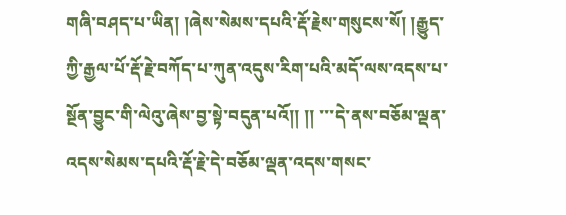གཞི་བཤད་པ་ཡིན། །ཞེས་སེམས་དཔའི་རྡོ་རྗེས་གསུངས་སོ། །རྒྱུད་ཀྱི་རྒྱལ་པོ་རྡོ་རྗེ་བཀོད་པ་ཀུན་འདུས་རིག་པའི་མདོ་ལས་འདས་པ་སྔོན་བྱུང་གི་ལེའུ་ཞེས་བྱ་སྟེ་བདུན་པའོ།། །། ་་་དེ་ནས་བཅོམ་ལྡན་འདས་སེམས་དཔའི་རྡོ་རྗེ་དེ་བཅོམ་ལྡན་འདས་གསང་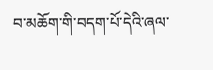བ་མཆོག་གི་བདག་པོ་དེའི་ཞལ་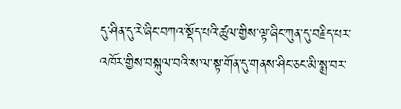དུ་ཤིན་དུ་རེ་ཞིང་བཀའ་སྡོད་པའི་ཚུལ་གྱིས་ལྟ་ཞིང་ཀུན་དུ་བརྗིད་པར་འཁོར་གྱིས་བསྐུལ་བའི་ས་ལ་སྟ་གོན་དུ་གནས་ཤིང་ཅང་མི་སྨྲ་བར་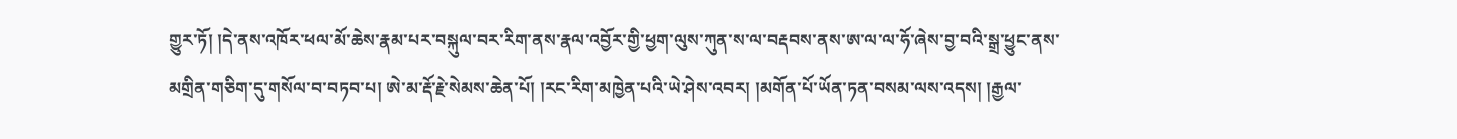གྱུར་ཏོ། །དེ་ནས་འཁོར་ཕལ་མོ་ཆེས་རྣམ་པར་བསྐུལ་བར་རིག་ནས་རྣལ་འབྱོར་གྱི་ཕྱག་ལུས་ཀུན་ས་ལ་བརྡབས་ནས་ཨ་ལ་ལ་ཧོ་ཞེས་བྱ་བའི་སྒྲ་ཕྱུང་ནས་མགྲིན་གཅིག་དུ་གསོལ་བ་བཏབ་པ། ཨེ་མ་རྡོ་རྗེ་སེམས་ཆེན་པོ། །རང་རིག་མཁྱེན་པའི་ཡེ་ཤེས་འབར། །མགོན་པོ་ཡོན་ཏན་བསམ་ལས་འདས། །རྒྱལ་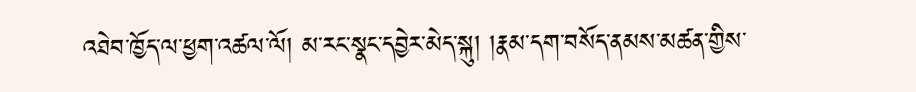འཐེབ་ཁྱོད་ལ་ཕྱག་འཚལ་ལོ། མ་རང་སྣང་དབྱེར་མེད་སྐུ། །རྣམ་དག་བསོད་ནམས་མཚན་གྱིས་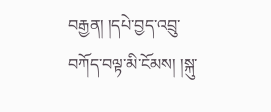བརྒྱན། །དཔེ་བྱད་འབྲུ་བཀོད་བལྟ་མི་ངོམས། །སྐུ་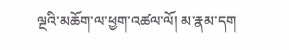ལྔའི་མཆོག་ལ་ཕྱག་འཚལ་ལོ། མ་རྣམ་དག